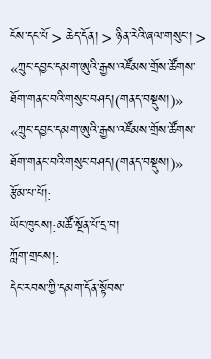ངོས་དང་པོ > ཆེད་དོན། > ཉིན་རེའི་ཞལ་གསུང་། > «ཀྲུང་དབྱང་དམག་ཨུའི་རྒྱས་འཛོམས་གྲོས་ཚོགས་ཐོག་གནང་བའི་གསུང་བཤད།(གནད་བསྡུས།)»
«ཀྲུང་དབྱང་དམག་ཨུའི་རྒྱས་འཛོམས་གྲོས་ཚོགས་ཐོག་གནང་བའི་གསུང་བཤད།(གནད་བསྡུས།)»
རྩོམ་པ་པོ།:
ཡོང་ཁུངས།:མཚོ་སྔོན་པོ་དྲ་བ།
ཀློག་གྲངས།:
དེང་རབས་ཀྱི་དམག་དོན་སྟོབས་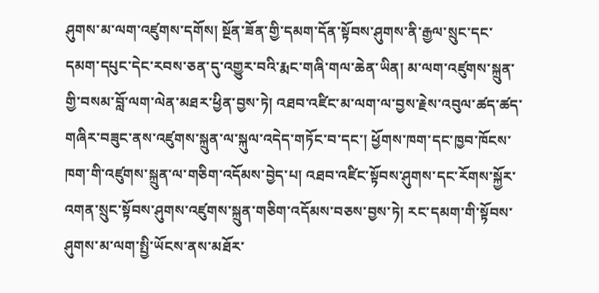ཤུགས་མ་ལག་འཛུགས་དགོས། སྔོན་ཟོན་གྱི་དམག་དོན་སྟོབས་ཤུགས་ནི་རྒྱལ་སྲུང་དང་དམག་དཔུང་དེང་རབས་ཅན་དུ་འགྱུར་བའི་རྨང་གཞི་གལ་ཆེན་ཡིན། མ་ལག་འཛུགས་སྐྲུན་གྱི་བསམ་བློ་ལག་ལེན་མཐར་ཕྱིན་བྱས་ཏེ། འཐབ་འཛིང་མ་ལག་ལ་བྱས་རྗེས་འབུལ་ཚད་ཚད་གཞིར་བཟུང་ནས་འཛུགས་སྐྲུན་ལ་སྐུལ་འདེད་གཏོང་བ་དང་། ཕྱོགས་ཁག་དང་ཁྱབ་ཁོངས་ཁག་གི་འཛུགས་སྐྲུན་ལ་གཅིག་འདོམས་བྱེད་པ། འཐབ་འཛིང་སྟོབས་ཤུགས་དང་རོགས་སྐྱོར་འགན་སྲུང་སྟོབས་ཤུགས་འཛུགས་སྐྲུན་གཅིག་འདོམས་བཅས་བྱས་ཏེ། རང་དམག་གི་སྟོབས་ཤུགས་མ་ལག་སྤྱི་ཡོངས་ནས་མཐོར་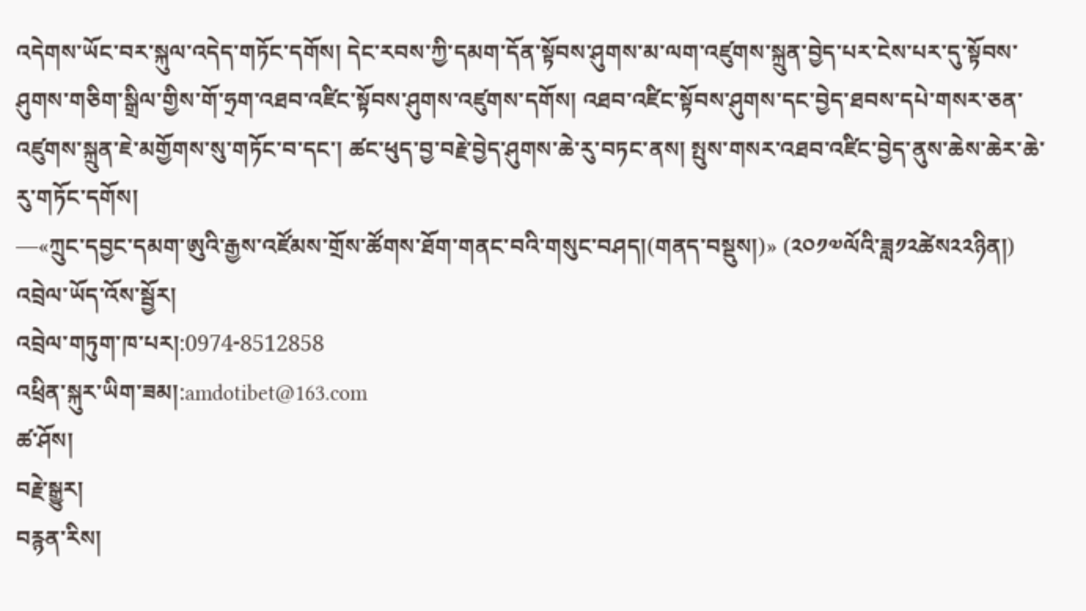འདེགས་ཡོང་བར་སྐུལ་འདེད་གཏོང་དགོས། དེང་རབས་ཀྱི་དམག་དོན་སྟོབས་ཤུགས་མ་ལག་འཛུགས་སྐྲུན་བྱེད་པར་ངེས་པར་དུ་སྟོབས་ཤུགས་གཅིག་སྒྲིལ་གྱིས་གོ་ཧྲག་འཐབ་འཛིང་སྟོབས་ཤུགས་འཛུགས་དགོས། འཐབ་འཛིང་སྟོབས་ཤུགས་དང་བྱེད་ཐབས་དཔེ་གསར་ཅན་འཛུགས་སྐྲུན་ཇེ་མགྱོགས་སུ་གཏོང་བ་དང་། ཚང་ཕུད་བྱ་བརྗེ་བྱེད་ཤུགས་ཆེ་རུ་བཏང་ནས། སྤུས་གསར་འཐབ་འཛིང་བྱེད་ནུས་ཆེས་ཆེར་ཆེ་རུ་གཏོང་དགོས།
—«ཀྲུང་དབྱང་དམག་ཨུའི་རྒྱས་འཛོམས་གྲོས་ཚོགས་ཐོག་གནང་བའི་གསུང་བཤད།(གནད་བསྡུས།)» (༢༠༡༧ལོའི་ཟླ༡༢ཚེས༢༢ཉིན།)
འབྲེལ་ཡོད་འོས་སྦྱོར།
འབྲེལ་གཏུག་ཁ་པར།:0974-8512858
འཕྲིན་སྐུར་ཡིག་ཟམ།:amdotibet@163.com
ཚ་ཤོས།
བརྗེ་སྒྱུར།
བརྙན་རིས།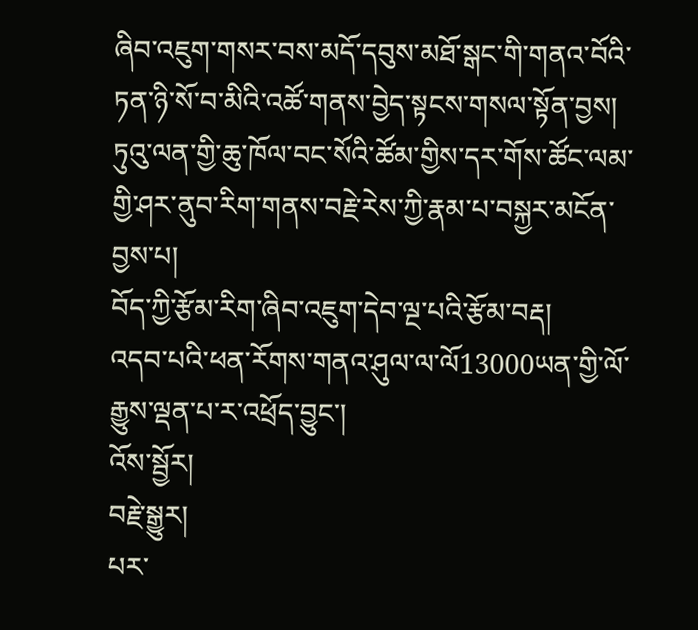ཞིབ་འཇུག་གསར་བས་མདོ་དབུས་མཐོ་སྒང་གི་གནའ་བོའི་ཏན་ཉི་སོ་བ་མིའི་འཚོ་གནས་བྱེད་སྟངས་གསལ་སྟོན་བྱས།
ཏུའུ་ལན་གྱི་ཆུ་ཁོལ་བང་སོའི་ཚོམ་གྱིས་དར་གོས་ཚོང་ལམ་གྱི་ཤར་ནུབ་རིག་གནས་བརྗེ་རེས་ཀྱི་རྣམ་པ་བསྐྱར་མངོན་བྱས་པ།
བོད་ཀྱི་རྩོམ་རིག་ཞིབ་འཇུག་དེབ་ལྔ་པའི་རྩོམ་བརྡ།
འདབ་པའི་ཕན་རོགས་གནའ་ཤུལ་ལ་ལོ13000ཡན་གྱི་ལོ་རྒྱུས་ལྡན་པ་ར་འཕྲོད་བྱུང་།
འོས་སྦྱོར།
བརྗེ་སྒྱུར།
པར་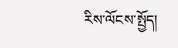རིས་ལོངས་སྤྱོད།